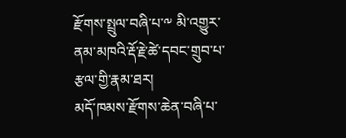རྫོགས་སྤྲུལ་བཞི་པ་༸ མི་འགྱུར་ནམ་མཁའི་རྡོ་རྗེ་ཚེ་དབང་གྲུབ་པ་རྩལ་གྱི་རྣམ་ཐར།
མདོ་ཁམས་རྫོགས་ཆེན་བཞི་པ་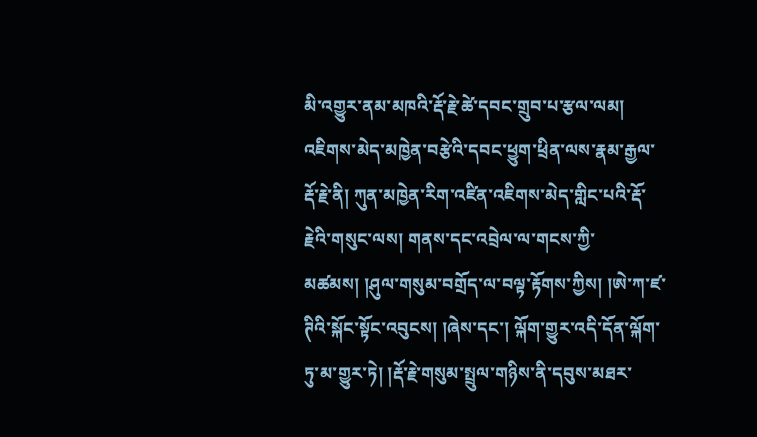མི་འགྱུར་ནམ་མཁའི་རྡོ་རྗེ་ཚེ་དབང་གྲུབ་པ་རྩལ་ལམ། འཇིགས་མེད་མཁྱེན་བརྩེའི་དབང་ཕྱུག་ཕྲིན་ལས་རྣམ་རྒྱལ་རྡོ་རྗེ་ནི། ཀུན་མཁྱེན་རིག་འཛིན་འཇིགས་མེད་གླིང་པའི་རྡོ་རྗེའི་གསུང་ལས། གནས་དང་འབྲེལ་ལ་གངས་ཀྱི་མཚམས། །ཤུལ་གསུམ་བགྲོད་ལ་བལྟ་རྟོགས་ཀྱིས། །ཨེ་ཀ་ཛ་ཊིའི་སྐོང་སྟོང་འབུངས། །ཞེས་དང་། ལྐོག་གྱུར་འདི་དོན་ལྐོག་ཏུ་མ་གྱུར་ཏེ། །རྡོ་རྗེ་གསུམ་སྤྲུལ་གཉིས་ནི་དབུས་མཐར་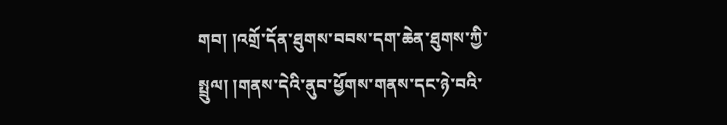གབ། །འགྲོ་དོན་ཐུགས་བབས་དག་ཆེན་ཐུགས་ཀྱི་སྤྲུལ། །གནས་དེའི་ནུབ་ཕྱོགས་གནས་དང་ཉེ་བའི་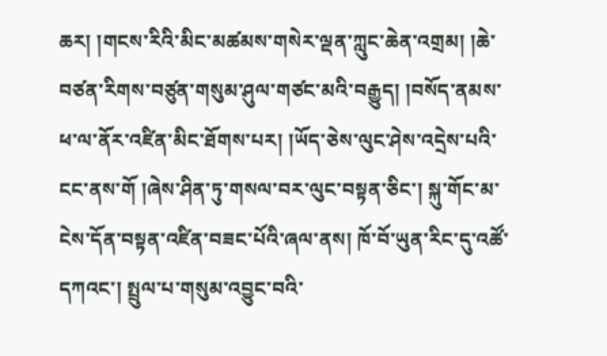ཆར། །གངས་རིའི་མིང་མཚམས་གསེར་ལྡན་ཀླུང་ཆེན་འགྲམ། །ཆེ་བཙན་རིགས་བཙུན་གསུམ་ཤུལ་གཙང་མའི་བརྒྱུད། །བསོད་ནམས་ཕ་ལ་ནོར་འཛིན་མིང་ཐོགས་པར། །ཡོད་ཅེས་ལུང་ཤེས་འདྲེས་པའི་ངང་ནས་གོ །ཞེས་ཤིན་ཏུ་གསལ་བར་ལུང་བསྟན་ཅིང་། སྐུ་གོང་མ་ངེས་དོན་བསྟན་འཛིན་བཟང་པོའི་ཞལ་ནས། ཁོ་བོ་ཡུན་རིང་དུ་འཚོ་དཀའང་། སྤྲུལ་པ་གསུམ་འབྱུང་བའི་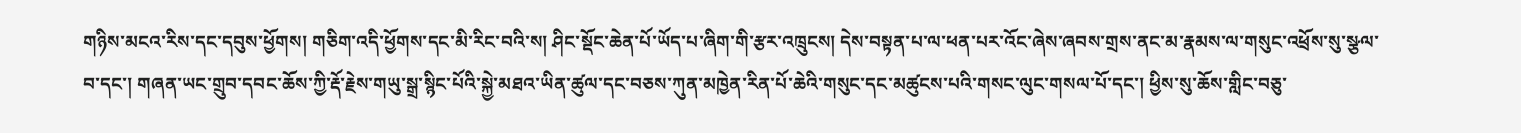གཉིས་མངའ་རིས་དང་དབུས་ཕྱོགས། གཅིག་འདི་ཕྱོགས་དང་མི་རིང་བའི་ས། ཤིང་སྡོང་ཆེན་པོ་ཡོད་པ་ཞིག་གི་རྩར་འཁྲུངས། དེས་བསྟན་པ་ལ་ཕན་པར་འོང་ཞེས་ཞབས་གྲས་ནང་མ་རྣམས་ལ་གསུང་འཕྲོས་སུ་སྩལ་བ་དང་། གཞན་ཡང་གྲུབ་དབང་ཆོས་ཀྱི་རྡོ་རྗེས་གཡུ་སྒྲ་སྙིང་པོའི་སྐྱེ་མཐའ་ཡིན་ཚུལ་དང་བཅས་ཀུན་མཁྱེན་རིན་པོ་ཆེའི་གསུང་དང་མཚུངས་པའི་གསང་ལུང་གསལ་པོ་དང་། ཕྱིས་སུ་ཆོས་གླིང་བཅུ་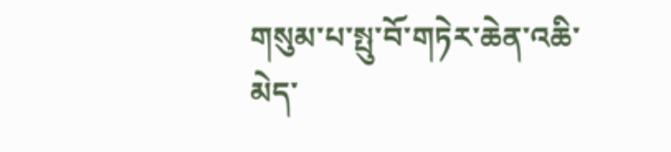གསུམ་པ་སྤུ་བོ་གཏེར་ཆེན་འཆི་མེད་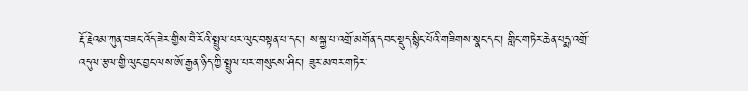རྡོ་རྗེའམ་ཀུན་བཟང་འོད་ཟེར་གྱིས་བཻ་རོའི་སྤྲུལ་པར་ལུང་བསྟན་པ་དང་། ས་སྐྱ་པ་འགྲོ་མགོན་དབང་སྡུད་སྙིང་པོའི་གཟིགས་སྣང་དང་། གླིང་གཏེར་ཆེན་པདྨ་འགྲོ་འདུལ་རྩལ་གྱི་ལུང་བྱང་ལས་ཨོ་རྒྱན་ཉིད་ཀྱི་སྤྲུལ་པར་གསུངས་ཤིང་། ཟུར་མཁར་གཏེར་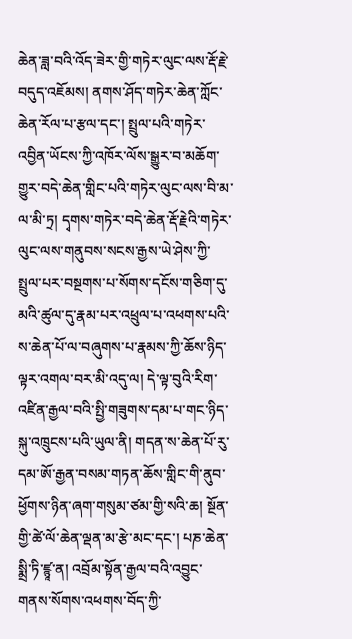ཆེན་ཟླ་བའི་འོད་ཟེར་གྱི་གཏེར་ལུང་ལས་རྡོ་རྗེ་བདུད་འཇོམས། ནགས་ཤོད་གཏེར་ཆེན་ཀློང་ཆེན་རོལ་པ་རྩལ་དང་། སྤྲུལ་པའི་གཏེར་འབྱིན་ཡོངས་ཀྱི་འཁོར་ལོས་སྒྱུར་བ་མཆོག་གྱུར་བདེ་ཆེན་གླིང་པའི་གཏེར་ལུང་ལས་བི་མ་ལ་མི་ཏྲ། དྭགས་གཏེར་བདེ་ཆེན་རྡོ་རྗེའི་གཏེར་ལུང་ལས་གནུབས་སངས་རྒྱས་ཡེ་ཤེས་ཀྱི་སྤྲུལ་པར་བསྔགས་པ་སོགས་དངོས་གཅིག་དུ་མའི་ཚུལ་དུ་རྣམ་པར་འཕྲུལ་པ་འཕགས་པའི་ས་ཆེན་པོ་ལ་བཞུགས་པ་རྣམས་ཀྱི་ཆོས་ཉིད་ལྟར་འགལ་བར་མི་འདུ་ལ། དེ་ལྟ་བུའི་རིག་འཛིན་རྒྱལ་བའི་སྤྱི་གཟུགས་དམ་པ་གང་ཉིད་སྐུ་འཁྲུངས་པའི་ཡུལ་ནི། གདན་ས་ཆེན་པོ་རུ་དམ་ཨོ་རྒྱན་བསམ་གཏན་ཆོས་གླིང་གི་ནུབ་ཕྱོགས་ཉིན་ཞག་གསུམ་ཙམ་གྱི་སའི་ཆ། སྔོན་གྱི་ཚེ་ལོ་ཆེན་ལྡན་མ་རྩེ་མང་དང་། པཎ་ཆེན་སྨྲི་ཏི་ཛྙཱ་ན། འབྲོམ་སྟོན་རྒྱལ་བའི་འབྱུང་གནས་སོགས་འཕགས་བོད་ཀྱི་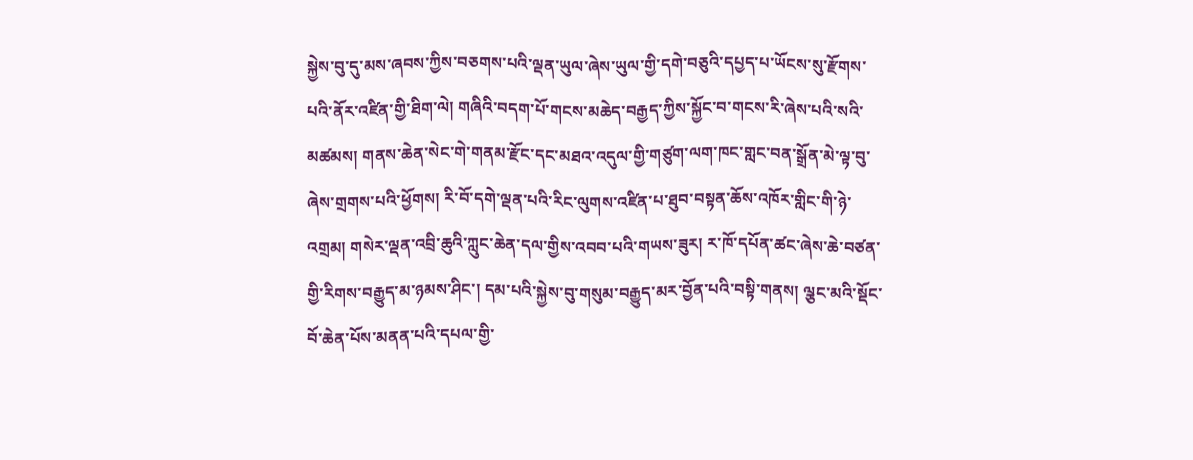སྐྱེས་བུ་དུ་མས་ཞབས་ཀྱིས་བཅགས་པའི་ལྡན་ཡུལ་ཞེས་ཡུལ་གྱི་དགེ་བཅུའི་དཔྱད་པ་ཡོངས་སུ་རྫོགས་པའི་ནོར་འཛིན་གྱི་ཐིག་ལེ། གཞིའི་བདག་པོ་གངས་མཆེད་བརྒྱད་ཀྱིས་སྐྱོང་བ་གངས་རི་ཞེས་པའི་སའི་མཚམས། གནས་ཆེན་སེང་གེ་གནམ་རྫོང་དང་མཐའ་འདུལ་གྱི་གཙུག་ལག་ཁང་གླང་བན་སྒྲོན་མེ་ལྟ་བུ་ཞེས་གྲགས་པའི་ཕྱོགས། རི་བོ་དགེ་ལྡན་པའི་རིང་ལུགས་འཛིན་པ་ཐུབ་བསྟན་ཆོས་འཁོར་གླིང་གི་ཉེ་འགྲམ། གསེར་ལྡན་འབྲི་ཆུའི་ཀླུང་ཆེན་དལ་གྱིས་འབབ་པའི་གཡས་ཟུར། ར་ཁོ་དཔོན་ཚང་ཞེས་ཆེ་བཙན་གྱི་རིགས་བརྒྱུད་མ་ཉམས་ཤིང་། དམ་པའི་སྐྱེས་བུ་གསུམ་བརྒྱུད་མར་བྱོན་པའི་བསྟི་གནས། ལྕང་མའི་སྡོང་བོ་ཆེན་པོས་མནན་པའི་དཔལ་གྱི་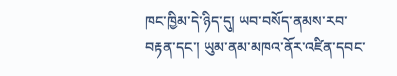ཁང་ཁྱིམ་དེ་ཉིད་དུ། ཡབ་བསོད་ནམས་རབ་བརྟན་དང་། ཡུམ་ནམ་མཁའ་ནོར་འཛིན་དབང་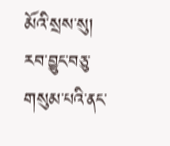མོའི་སྲས་སུ། རབ་བྱུང་བཅུ་གསུམ་པའི་ནང་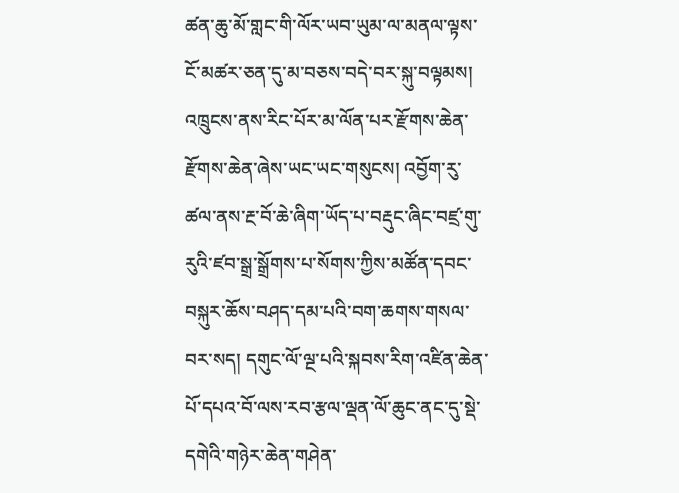ཚན་ཆུ་མོ་གླང་གི་ལོར་ཡབ་ཡུམ་ལ་མནལ་ལྟས་ངོ་མཚར་ཅན་དུ་མ་བཅས་བདེ་བར་སྐུ་བལྟམས། འཁྲུངས་ནས་རིང་པོར་མ་ལོན་པར་རྫོགས་ཆེན་རྫོགས་ཆེན་ཞེས་ཡང་ཡང་གསུངས། འབྱོག་རུ་ཚལ་ནས་རྔ་བོ་ཆེ་ཞིག་ཡོད་པ་བརྡུང་ཞིང་བཛྲ་གུ་རུའི་ཛབ་སྒྲ་སྒྲོགས་པ་སོགས་ཀྱིས་མཚོན་དབང་བསྐུར་ཆོས་བཤད་དམ་པའི་བག་ཆགས་གསལ་བར་སད། དགུང་ལོ་ལྔ་པའི་སྐབས་རིག་འཛིན་ཆེན་པོ་དཔའ་བོ་ལས་རབ་རྩལ་ལྡན་ལོ་ཆུང་ནང་དུ་སྡེ་དགེའི་གཉེར་ཆེན་གཤེན་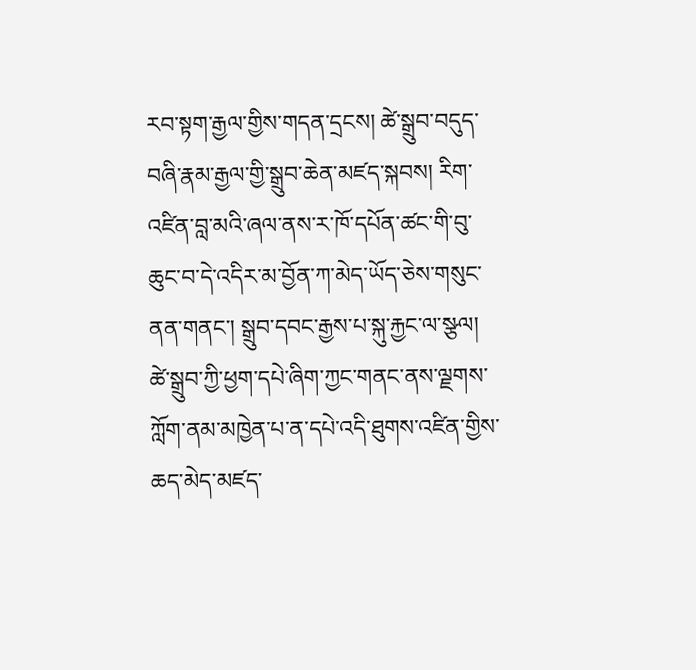རབ་སྟག་རྒྱལ་གྱིས་གདན་དྲངས། ཚེ་སྒྲུབ་བདུད་བཞི་རྣམ་རྒྱལ་གྱི་སྒྲུབ་ཆེན་མཛད་སྐབས། རིག་འཛིན་བླ་མའི་ཞལ་ནས་ར་ཁོ་དཔོན་ཚང་གི་བུ་ཆུང་བ་དེ་འདིར་མ་བྱོན་ཀ་མེད་ཡོད་ཅེས་གསུང་ནན་གནང་། སྒྲུབ་དབང་རྒྱས་པ་སྐུ་རྐྱང་ལ་སྩལ། ཚེ་སྒྲུབ་ཀྱི་ཕྱག་དཔེ་ཞིག་ཀྱང་གནང་ནས་ལྗགས་ཀློག་ནམ་མཁྱེན་པ་ན་དཔེ་འདི་ཐུགས་འཛིན་གྱིས་ཆད་མེད་མཛད་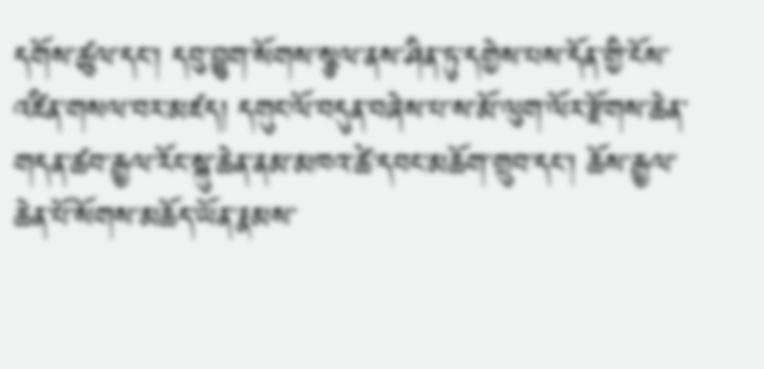དགོས་ཚུལ་དང་། དབུ་བྱུག་སོགས་སྩལ་ནས་ཤིན་ཏུ་དགྱེས་པས་དོན་གྱི་ངོས་འཛིན་གསལ་བར་མཛད། དགུང་ལོ་བདུན་བཞེས་པ་ས་མོ་ལུག་ལོར་རྫོགས་ཆེན་གདན་ཚབ་རྒྱལ་རོང་སྐུ་ཆེན་ནམ་མཁའ་ཚེ་དབང་མཆོག་གྲུབ་དང་། ཆོས་རྒྱལ་ཆེན་པོ་སོགས་མཆོད་ཡོན་རྣམས་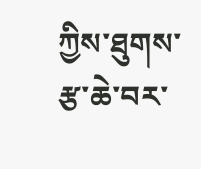ཀྱིས་ཐུགས་རྩ་ཆེ་བར་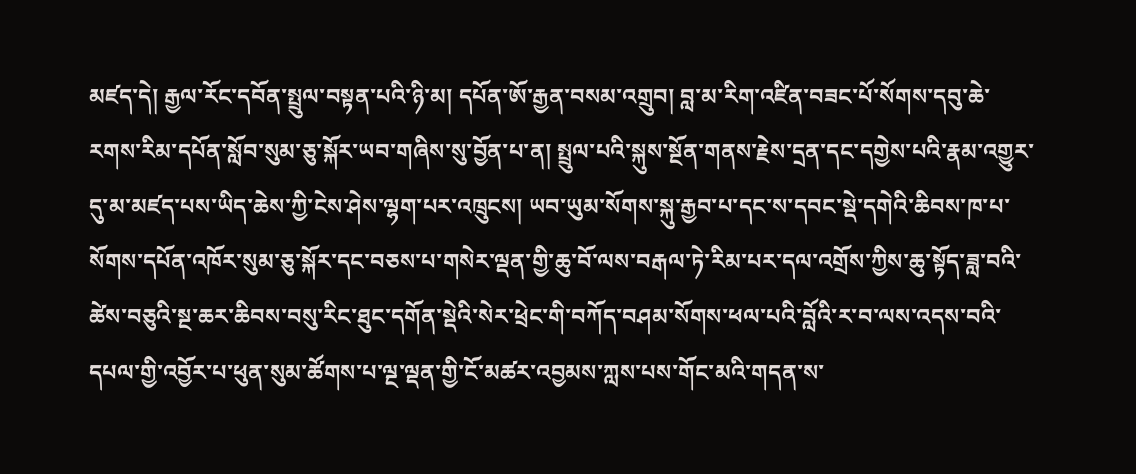མཛད་དེ། རྒྱལ་རོང་དབོན་སྤྲུལ་བསྟན་པའི་ཉི་མ། དཔོན་ཨོ་རྒྱན་བསམ་འགྲུབ། བླ་མ་རིག་འཛིན་བཟང་པོ་སོགས་དབུ་ཆེ་རགས་རིམ་དཔོན་སློབ་སུམ་ཅུ་སྐོར་ཡབ་གཞིས་སུ་བྱོན་པ་ན། སྤྲུལ་པའི་སྐུས་སྔོན་གནས་རྗེས་དྲན་དང་དགྱེས་པའི་རྣམ་འགྱུར་དུ་མ་མཛད་པས་ཡིད་ཆེས་ཀྱི་ངེས་ཤེས་ལྷག་པར་འཁྲུངས། ཡབ་ཡུམ་སོགས་སྐུ་རྒྱབ་པ་དང་ས་དབང་སྡེ་དགེའི་ཆིབས་ཁ་པ་སོགས་དཔོན་འཁོར་སུམ་ཅུ་སྐོར་དང་བཅས་པ་གསེར་ལྡན་གྱི་ཆུ་བོ་ལས་བརྒལ་ཏེ་རིམ་པར་དལ་འགྲོས་ཀྱིས་ཆུ་སྟོད་ཟླ་བའི་ཚེས་བཅུའི་སྔ་ཆར་ཆིབས་བསུ་རིང་ཐུང་དགོན་སྡེའི་སེར་ཕྲེང་གི་བཀོད་བཤམ་སོགས་ཕལ་པའི་བློའི་ར་བ་ལས་འདས་བའི་དཔལ་གྱི་འབྱོར་པ་ཕུན་སུམ་ཚོགས་པ་ལྔ་ལྡན་གྱི་ངོ་མཚར་འབྱམས་ཀླས་པས་གོང་མའི་གདན་ས་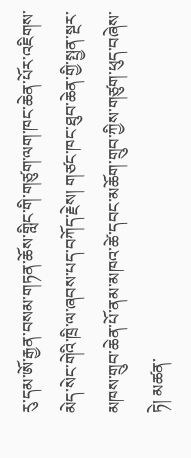རུ་དམ་ཨོ་རྒྱན་བསམ་གཏན་ཆོས་གླིང་གི་གཙུག་ལག་ཁང་ཆེན་པོར་འཇིགས་མེད་སེང་གེའི་ཁྲི་ལ་ཞབས་པད་བཀོད་རྗེས། གཙང་ཁང་ཐུབ་ཆེན་གྱི་སྤྱན་སྔར་མཁས་གྲུབ་ཆེན་པོ་ནམ་མཁའ་ཚེ་དབང་མཆོག་གྲུབ་ཀྱིས་གཙུག་ཕུད་བཞེས་ཏེ། མཚན་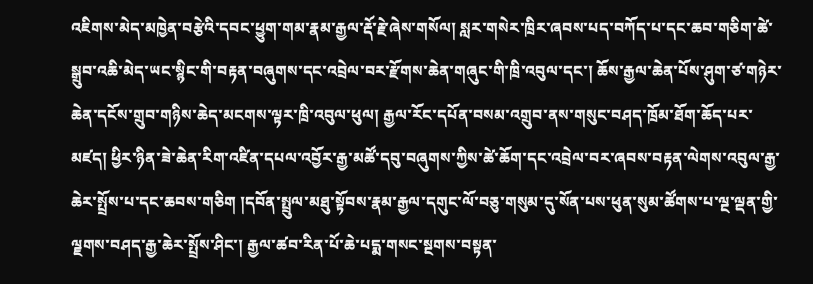འཇིགས་མེད་མཁྱེན་བརྩེའི་དབང་ཕྱུག་གམ་རྣམ་རྒྱལ་རྡོ་རྗེ་ཞེས་གསོལ། སླར་གསེར་ཁྲིར་ཞབས་པད་བཀོད་པ་དང་ཆབ་གཅིག་ཚེ་སྒྲུབ་འཆི་མེད་ཡང་སྙིང་གི་བརྟན་བཞུགས་དང་འབྲེལ་བར་རྫོགས་ཆེན་གཞུང་གི་ཁྲི་འབུལ་དང་། ཆོས་རྒྱལ་ཆེན་པོས་ཤུག་ཙ་གཉེར་ཆེན་དངོས་གྲུབ་གཉིས་ཆེད་མངགས་ལྟར་ཁྲི་འབུལ་ཕུལ། རྒྱལ་རོང་དཔོན་བསམ་འགྲུབ་ནས་གསུང་བཤད་ཁྲོམ་ཐོག་ཆོད་པར་མཛད། ཕྱིར་ཉིན་ཟེ་ཆེན་རིག་འཛིན་དཔལ་འབྱོར་རྒྱ་མཚོ་དབུ་བཞུགས་ཀྱིས་ཚེ་ཆོག་དང་འབྲེལ་བར་ཞབས་བརྟན་ལེགས་འབུལ་རྒྱ་ཆེར་སྤྲོས་པ་དང་ཆབས་གཅིག །དབོན་སྤྲུལ་མཐུ་སྟོབས་རྣམ་རྒྱལ་དགུང་ལོ་བཅུ་གསུམ་དུ་སོན་པས་ཕུན་སུམ་ཚོགས་པ་ལྔ་ལྡན་གྱི་ལྗགས་བཤད་རྒྱ་ཆེར་སྤྲོས་ཤིང་། རྒྱལ་ཚབ་རིན་པོ་ཆེ་པདྨ་གསང་སྔགས་བསྟན་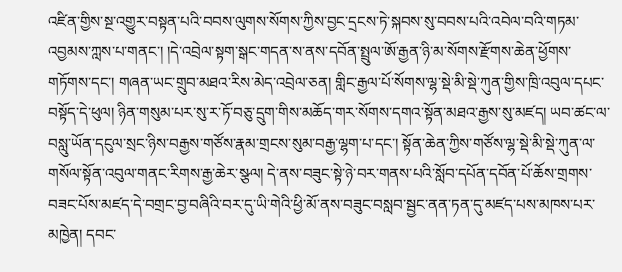འཛིན་གྱིས་སྔ་འགྱུར་བསྟན་པའི་བབས་ལུགས་སོགས་ཀྱིས་བྱང་དྲངས་ཏེ་སྐབས་སུ་བབས་པའི་འབེལ་བའི་གཏམ་འབྱམས་ཀླས་པ་གནང་། །དེ་འབྲེལ་སྟག་སྒང་གདན་ས་ནས་དབོན་སྤྲུལ་ཨོ་རྒྱན་ཉི་མ་སོགས་རྫོགས་ཆེན་ཕྱོགས་གཏོགས་དང་། གཞན་ཡང་གྲུབ་མཐའ་རིས་མེད་འབྲེལ་ཅན། གླིང་རྒྱལ་པོ་སོགས་ལྷ་སྡེ་མི་སྡེ་ཀུན་གྱིས་ཁྲི་འབུལ་དཔང་བསྟོད་དེ་ཕུལ། ཉིན་གསུམ་པར་སུ་ར་ཏོ་བཅུ་དྲུག་གིས་མཆོད་གར་སོགས་དགའ་སྟོན་མཐའ་རྒྱས་སུ་མཛད། ཡབ་ཚང་ལ་བསླུ་ཡོན་དངུལ་སྲང་ཉིས་བརྒྱས་གཙོས་རྣམ་གྲངས་སུམ་བརྒྱ་ལྷག་པ་དང་། སྟོན་ཆེན་ཀྱིས་གཙོས་ལྷ་སྡེ་མི་སྡེ་ཀུན་ལ་གསོལ་སྟོན་འབུལ་གནང་རིགས་རྒྱ་ཆེར་སྩལ། དེ་ནས་བཟུང་སྟེ་ཉེ་བར་གནས་པའི་སློབ་དཔོན་དབོན་པོ་ཆོས་གྲགས་བཟང་པོས་མཛད་དེ་བགྲང་བྱ་བཞིའི་བར་དུ་ཡི་གེའི་ཕྱི་མོ་ནས་བཟུང་བསླབ་སྦྱང་ནན་ཏན་དུ་མཛད་པས་མཁས་པར་མཁྱེན། དབང་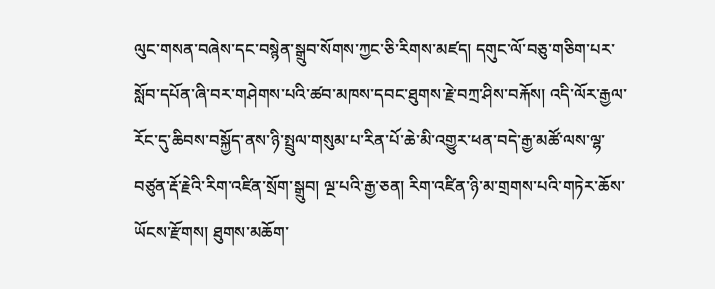ལུང་གསན་བཞེས་དང་བསྙེན་སྒྲུབ་སོགས་ཀྱང་ཅི་རིགས་མཛད། དགུང་ལོ་བཅུ་གཅིག་པར་སློབ་དཔོན་ཞི་བར་གཤེགས་པའི་ཚབ་མཁས་དབང་ཐུགས་རྗེ་བཀྲ་ཤིས་བརྐོས། འདི་ལོར་རྒྱལ་རོང་དུ་ཆིབས་བསྐྱོད་ནས་ཉི་སྤྲུལ་གསུམ་པ་རིན་པོ་ཆེ་མི་འགྱུར་ཕན་བདེ་རྒྱ་མཚོ་ལས་ལྷ་བཙུན་རྡོ་རྗེའི་རིག་འཛིན་སྲོག་སྒྲུབ། ལྔ་པའི་རྒྱ་ཅན། རིག་འཛིན་ཉི་མ་གྲགས་པའི་གཏེར་ཆོས་ཡོངས་རྫོགས། ཐུགས་མཆོག་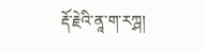རྡོ་རྗེའི་ནཱ་ག་རཀྴ།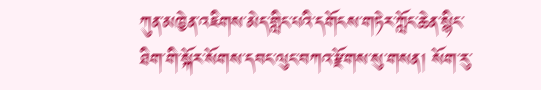ཀུན་མཁྱེན་འཇིགས་མེད་གླིང་པའི་དགོངས་གཏེར་ཀློང་ཆེན་སྙིང་ཐིག་གི་སྐོར་སོགས་དབང་ལུང་བཀའ་རྫོགས་སུ་གསན། སོག་རུ་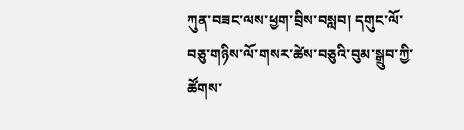ཀུན་བཟང་ལས་ཕྱག་བྲིས་བསླབ། དགུང་ལོ་བཅུ་གཉིས་ལོ་གསར་ཚེས་བཅུའི་བུམ་སྒྲུབ་ཀྱི་ཚོགས་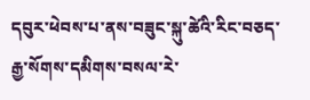དབུར་ཕེབས་པ་ནས་བཟུང་སྐུ་ཚེའི་རིང་བཅད་རྒྱ་སོགས་དམིགས་བསལ་རེ་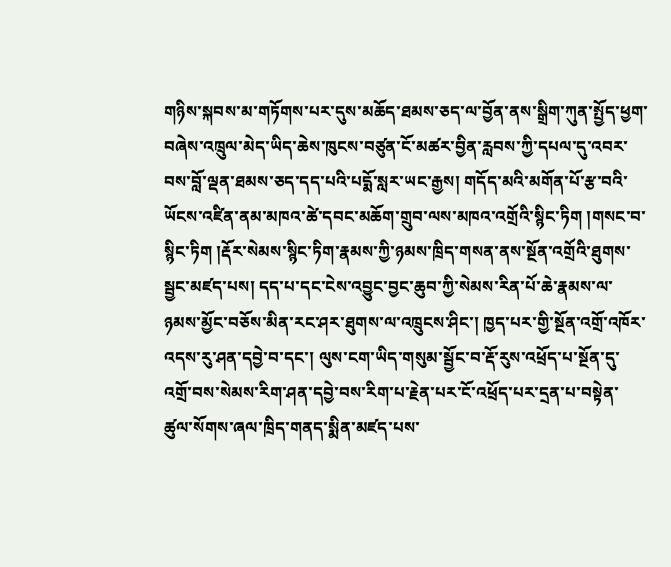གཉིས་སྐབས་མ་གཏོགས་པར་དུས་མཆོད་ཐམས་ཅད་ལ་བྱོན་ནས་སྒྲིག་ཀུན་སྤྱོད་ཕྱག་བཞེས་འཁྲུལ་མེད་ཡིད་ཆེས་ཁུངས་བཙུན་ངོ་མཚར་བྱིན་རླབས་ཀྱི་དཔལ་དུ་འབར་བས་བློ་ལྡན་ཐམས་ཅད་དད་པའི་པདྨོ་སླར་ཡང་རྒྱས། གདོད་མའི་མགོན་པོ་རྩ་བའི་ཡོངས་འཛིན་ནམ་མཁའ་ཚེ་དབང་མཆོག་གྲུབ་ལས་མཁའ་འགྲོའི་སྙིང་ཏིག །གསང་བ་སྙིང་ཏིག །རྡོར་སེམས་སྙིང་ཏིག་རྣམས་ཀྱི་ཉམས་ཁྲིད་གསན་ནས་སྔོན་འགྲོའི་ཐུགས་སྦྱང་མཛད་པས། དད་པ་དང་ངེས་འབྱུང་བྱང་ཆུབ་ཀྱི་སེམས་རིན་པོ་ཆེ་རྣམས་ལ་ཉམས་མྱོང་བཅོས་མིན་རང་ཤར་ཐུགས་ལ་འཁྲུངས་ཤིང་། ཁྱད་པར་གྱི་སྔོན་འགྲོ་འཁོར་འདས་རུ་ཤན་དབྱེ་བ་དང་། ལུས་ངག་ཡིད་གསུམ་སྦྱོང་བ་རྡོ་རུས་འཕྲོད་པ་སྔོན་དུ་འགྲོ་བས་སེམས་རིག་ཤན་དབྱེ་བས་རིག་པ་རྗེན་པར་ངོ་འཕྲོད་པར་དྲན་པ་བསྟེན་ཚུལ་སོགས་ཞལ་ཁྲིད་གནད་སྨིན་མཛད་པས་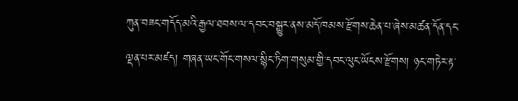ཀུན་བཟང་གདོད་མའི་རྒྱལ་ཐབས་ལ་དབང་བསྒྱུར་ནས་མདོ་ཁམས་རྫོགས་ཆེན་པ་ཞེས་མཚན་དོན་དང་ལྡན་པར་མཛད། གཞན་ཡང་གོང་གསལ་སྙིང་ཏིག་གསུམ་གྱི་དབང་ལུང་ཡོངས་རྫོགས། ཉང་གཏེར་རྟ་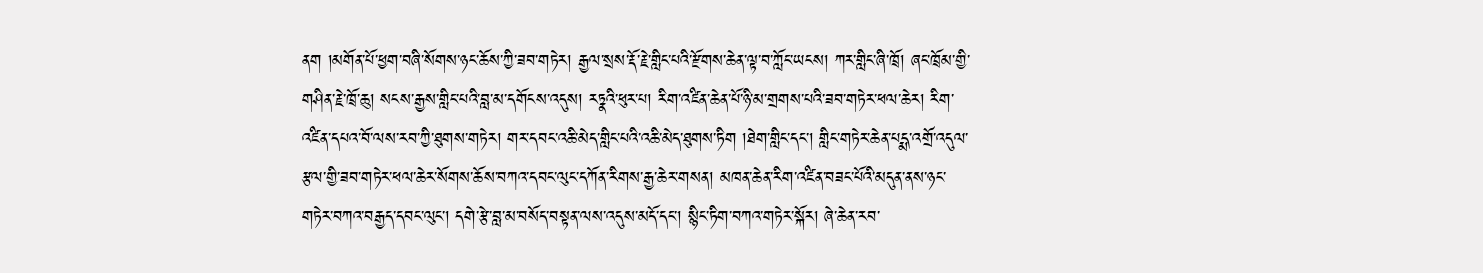ནག །མགོན་པོ་ཕྱག་བཞི་སོགས་ཉང་ཆོས་ཀྱི་ཟབ་གཏེར། རྒྱལ་སྲས་རྡོ་རྗེ་གླིང་པའི་རྫོགས་ཆེན་ལྟ་བ་ཀློང་ཡངས། ཀར་གླིང་ཞི་ཁྲོ། ཞང་ཁྲོམ་གྱི་གཤིན་རྗེ་ཁྲོ་ཆུ། སངས་རྒྱས་གླིང་པའི་བླ་མ་དགོངས་འདུས། རཏྣའི་ཕུར་པ། རིག་འཛིན་ཆེན་པོ་ཉི་མ་གྲགས་པའི་ཟབ་གཏེར་ཕལ་ཆེར། རིག་འཛིན་དཔའ་བོ་ལས་རབ་ཀྱི་ཐུགས་གཏེར། གར་དབང་འཆི་མེད་གླིང་པའི་འཆི་མེད་ཐུགས་ཏིག །ཐེག་གླིང་དང་། གླིང་གཏེར་ཆེན་པདྨ་འགྲོ་འདུལ་རྩལ་གྱི་ཟབ་གཏེར་ཕལ་ཆེར་སོགས་ཆོས་བཀའ་དབང་ལུང་དཀོན་རིགས་རྒྱ་ཆེར་གསན། མཁན་ཆེན་རིག་འཛིན་བཟང་པོའི་མདུན་ནས་ཉང་གཏེར་བཀའ་བརྒྱད་དབང་ལུང་། དགེ་རྩེ་བླ་མ་བསོད་བསྟན་ལས་འདུས་མདོ་དང་། སྙིང་ཏིག་བཀའ་གཏེར་སྐོར། ཞེ་ཆེན་རབ་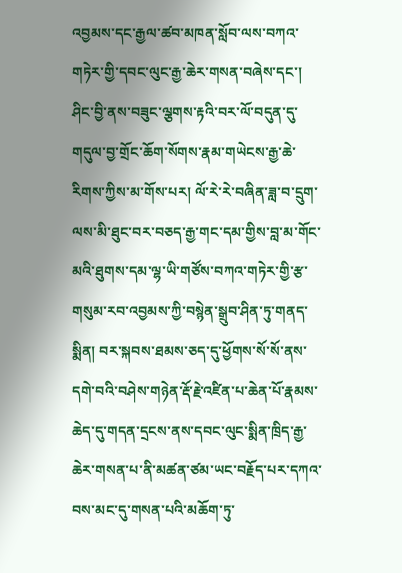འབྱམས་དང་རྒྱལ་ཚབ་མཁན་སློབ་ལས་བཀའ་གཏེར་གྱི་དབང་ལུང་རྒྱ་ཆེར་གསན་བཞེས་དང་། ཤིང་བྱི་ནས་བཟུང་ལྕགས་རྟའི་བར་ལོ་བདུན་དུ་གདུལ་བྱ་གྲོང་ཆོག་སོགས་རྣམ་གཡེངས་རྒྱ་ཆེ་རིགས་ཀྱིས་མ་གོས་པར། ལོ་རེ་རེ་བཞིན་ཟླ་བ་དྲུག་ལས་མི་ཐུང་བར་བཅད་རྒྱ་གང་དམ་གྱིས་བླ་མ་གོང་མའི་ཐུགས་དམ་ལྷ་ཡི་གཙོས་བཀའ་གཏེར་གྱི་རྩ་གསུམ་རབ་འབྱམས་ཀྱི་བསྙེན་སྒྲུབ་ཤིན་ཏུ་གནད་སྨིན། བར་སྐབས་ཐམས་ཅད་དུ་ཕྱོགས་སོ་སོ་ནས་དགེ་བའི་བཤེས་གཉེན་རྡོ་རྗེ་འཛིན་པ་ཆེན་པོ་རྣམས་ཆེད་དུ་གདན་དྲངས་ནས་དབང་ལུང་སྨིན་ཁྲིད་རྒྱ་ཆེར་གསན་པ་ནི་མཚན་ཙམ་ཡང་བརྗོད་པར་དཀའ་བས་མང་དུ་གསན་པའི་མཆོག་ཏུ་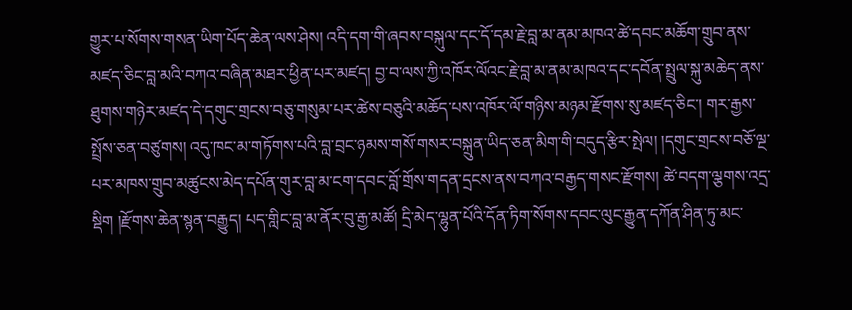གྱུར་པ་སོགས་གསན་ཡིག་པོད་ཆེན་ལས་ཤེས། འདི་དག་གི་ཞབས་བསྐུལ་དང་དོ་དམ་རྗེ་བླ་མ་ནམ་མཁའ་ཚེ་དབང་མཆོག་གྲུབ་ནས་མཛད་ཅིང་བླ་མའི་བཀའ་བཞིན་མཐར་ཕྱིན་པར་མཛད། བྱ་བ་ལས་ཀྱི་འཁོར་ལོའང་རྗེ་བླ་མ་ནམ་མཁའ་དང་དབོན་སྤྲུལ་སྐུ་མཆེད་ནས་ཐུགས་གཉེར་མཛད་དེ་དགུང་གྲངས་བཅུ་གསུམ་པར་ཚེས་བཅུའི་མཆོད་པས་འཁོར་ལོ་གཉིས་མཉམ་རྫོགས་སུ་མཛད་ཅིང་། གར་རྒྱས་སྤྲོས་ཅན་བཙུགས། འདུ་ཁང་མ་གཏོགས་པའི་བླ་བྲང་ཉམས་གསོ་གསར་བསྐྲུན་ཡིད་ཅན་མིག་གི་བདུད་རྩིར་སྤེལ། །དགུང་གྲངས་བཅོ་ལྔ་པར་མཁས་གྲུབ་མཚུངས་མེད་དཔོན་གུར་བླ་མ་ངག་དབང་བློ་གྲོས་གདན་དྲངས་ནས་བཀའ་བརྒྱད་གསང་རྫོགས། ཚེ་བདག་ལྕགས་འདྲ་སྡིག །རྫོགས་ཆེན་སྙན་བརྒྱུད། པད་གླིང་བླ་མ་ནོར་བུ་རྒྱ་མཚོ། དྲི་མེད་ལྷུན་པོའི་དོན་ཏིག་སོགས་དབང་ལུང་རྒྱུན་དཀོན་ཤིན་ཏུ་མང་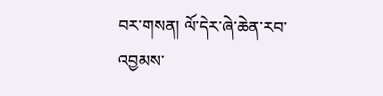བར་གསན། ལོ་དེར་ཞེ་ཆེན་རབ་འབྱམས་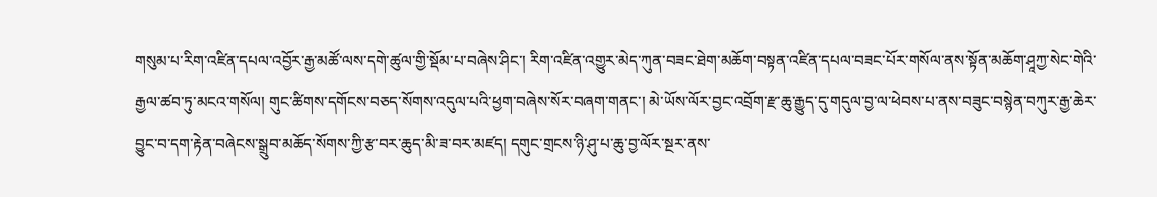གསུམ་པ་རིག་འཛིན་དཔལ་འབྱོར་རྒྱ་མཚོ་ལས་དགེ་ཚུལ་གྱི་སྡོམ་པ་བཞེས་ཤིང་། རིག་འཛིན་འགྱུར་མེད་ཀུན་བཟང་ཐེག་མཆོག་བསྟན་འཛིན་དཔལ་བཟང་པོར་གསོལ་ནས་སྟོན་མཆོག་ཤཱཀྱ་སེང་གེའི་རྒྱལ་ཚབ་ཏུ་མངའ་གསོལ། གུང་ཚིགས་དགོངས་བཅད་སོགས་འདུལ་པའི་ཕྱག་བཞེས་སོར་བཞག་གནང་། མེ་ཡོས་ལོར་བྱང་འབྲོག་རྫ་ཆུ་རྒྱུད་དུ་གདུལ་བྱ་ལ་ཕེབས་པ་ནས་བཟུང་བསྙེན་བཀུར་རྒྱ་ཆེར་བྱུང་བ་དག་རྟེན་བཞེངས་སྒྲུབ་མཆོད་སོགས་ཀྱི་རྩ་བར་ཆུད་མི་ཟ་བར་མཛད། དགུང་གྲངས་ཉི་ཤུ་པ་ཆུ་བྱ་ལོར་སྔར་ནས་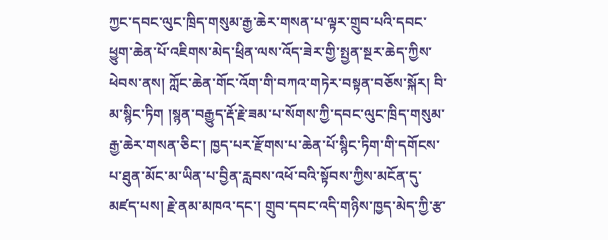ཀྱང་དབང་ལུང་ཁྲིད་གསུམ་རྒྱ་ཆེར་གསན་པ་ལྟར་གྲུབ་པའི་དབང་ཕྱུག་ཆེན་པོ་འཇིགས་མེད་ཕྲིན་ལས་འོད་ཟེར་གྱི་སྤྱན་སྔར་ཆེད་ཀྱིས་ཕེབས་ནས། ཀློང་ཆེན་གོང་འོག་གི་བཀའ་གཏེར་བསྟན་བཅོས་སྐོར། བི་མ་སྙིང་ཏིག །སྙན་བརྒྱུད་རྡོ་རྗེ་ཟམ་པ་སོགས་ཀྱི་དབང་ལུང་ཁྲིད་གསུམ་རྒྱ་ཆེར་གསན་ཅིང་། ཁྱད་པར་རྫོགས་པ་ཆེན་པོ་སྙིང་ཏིག་གི་དགོངས་པ་ཐུན་མོང་མ་ཡིན་པ་བྱིན་རླབས་འཕོ་བའི་སྟོབས་ཀྱིས་མངོན་དུ་མཛད་པས། རྗེ་ནམ་མཁའ་དང་། གྲུབ་དབང་འདི་གཉིས་ཁྱད་མེད་ཀྱི་རྩ་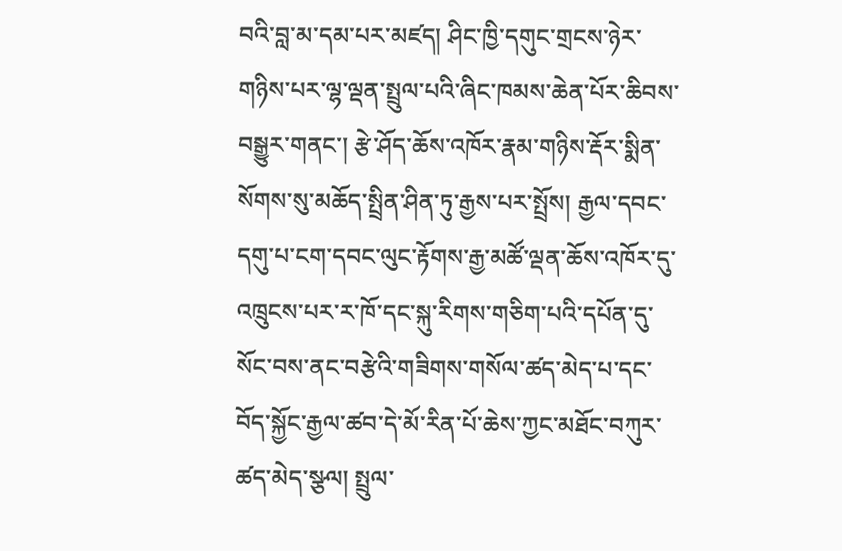བའི་བླ་མ་དམ་པར་མཛད། ཤིང་ཁྱི་དགུང་གྲངས་ཉེར་གཉིས་པར་ལྷ་ལྡན་སྤྲུལ་པའི་ཞིང་ཁམས་ཆེན་པོར་ཆིབས་བསྒྱུར་གནང་། རྩེ་ཤོད་ཆོས་འཁོར་རྣམ་གཉིས་རྡོར་སྨིན་སོགས་སུ་མཆོད་སྤྲིན་ཤིན་ཏུ་རྒྱས་པར་སྤྲོས། རྒྱལ་དབང་དགུ་པ་ངག་དབང་ལུང་རྟོགས་རྒྱ་མཚོ་ལྡན་ཆོས་འཁོར་དུ་འཁྲུངས་པར་ར་ཁོ་དང་སྐུ་རིགས་གཅིག་པའི་དཔོན་དུ་སོང་བས་ནང་བརྩེའི་གཟིགས་གསོལ་ཚད་མེད་པ་དང་བོད་སྐྱོང་རྒྱལ་ཚབ་དེ་མོ་རིན་པོ་ཆེས་ཀྱང་མཐོང་བཀུར་ཚད་མེད་སྩལ། སྤྲུལ་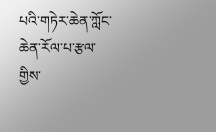པའི་གཏེར་ཆེན་ཀློང་ཆེན་རོལ་པ་རྩལ་གྱིས་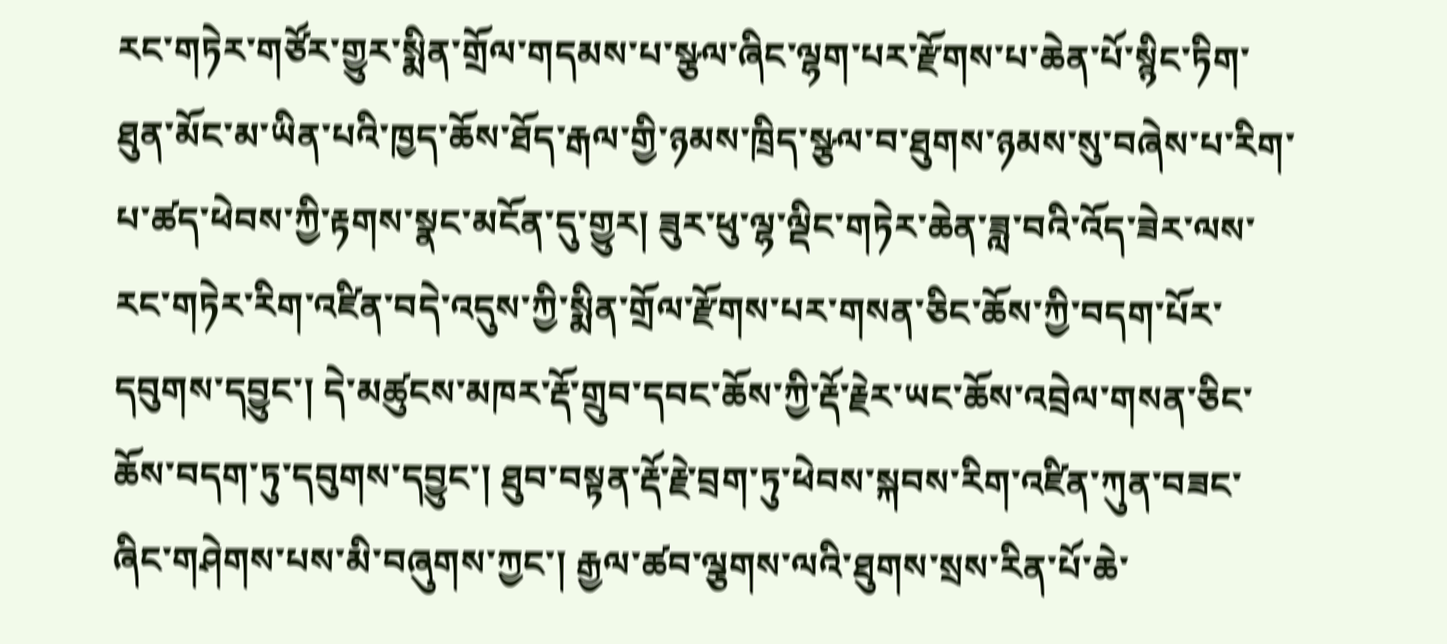རང་གཏེར་གཙོར་གྱུར་སྨིན་གྲོལ་གདམས་པ་སྩལ་ཞིང་ལྷག་པར་རྫོགས་པ་ཆེན་པོ་སྙིང་ཏིག་ཐུན་མོང་མ་ཡིན་པའི་ཁྱད་ཆོས་ཐོད་རྒལ་གྱི་ཉམས་ཁྲིད་སྩལ་བ་ཐུགས་ཉམས་སུ་བཞེས་པ་རིག་པ་ཚད་ཕེབས་ཀྱི་རྟགས་སྣང་མངོན་དུ་གྱུར། ཟུར་ཕུ་ལྷ་ལྡིང་གཏེར་ཆེན་ཟླ་བའི་འོད་ཟེར་ལས་རང་གཏེར་རིག་འཛིན་བདེ་འདུས་ཀྱི་སྨིན་གྲོལ་རྫོགས་པར་གསན་ཅིང་ཆོས་ཀྱི་བདག་པོར་དབུགས་དབྱུང་། དེ་མཚུངས་མཁར་རྡོ་གྲུབ་དབང་ཆོས་ཀྱི་རྡོ་རྗེར་ཡང་ཆོས་འབྲེལ་གསན་ཅིང་ཆོས་བདག་ཏུ་དབུགས་དབྱུང་། ཐུབ་བསྟན་རྡོ་རྗེ་བྲག་ཏུ་ཕེབས་སྐབས་རིག་འཛིན་ཀུན་བཟང་ཞིང་གཤེགས་པས་མི་བཞུགས་ཀྱང་། རྒྱལ་ཚབ་ལྕགས་ལའི་ཐུགས་སྲས་རིན་པོ་ཆེ་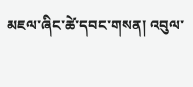མཇལ་ཞིང་ཚེ་དབང་གསན། འབུལ་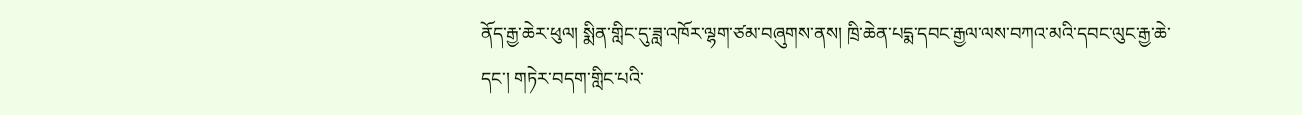ནོད་རྒྱ་ཆེར་ཕུལ། སྨིན་གླིང་དུ་ཟླ་འཁོར་ལྷག་ཙམ་བཞུགས་ནས། ཁྲི་ཆེན་པདྨ་དབང་རྒྱལ་ལས་བཀའ་མའི་དབང་ལུང་རྒྱ་ཆེ་དང་། གཏེར་བདག་གླིང་པའི་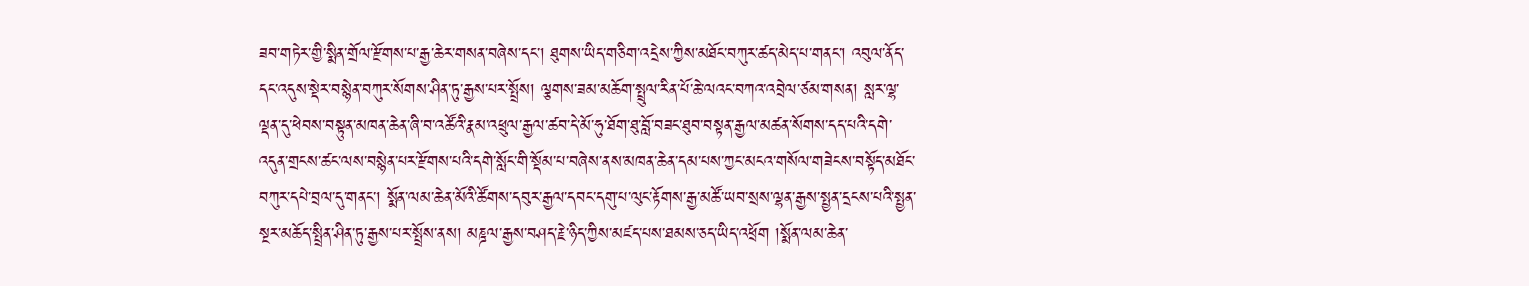ཟབ་གཏེར་གྱི་སྨིན་གྲོལ་རྫོགས་པ་རྒྱ་ཆེར་གསན་བཞེས་དང་། ཐུགས་ཡིད་གཅིག་འདྲེས་ཀྱིས་མཐོང་བཀུར་ཚད་མེད་པ་གནང་། འབུལ་ནོད་དང་འདུས་སྡེར་བསྙེན་བཀུར་སོགས་ཤིན་ཏུ་རྒྱས་པར་སྤྲོས། ལྕགས་ཟམ་མཆོག་སྤྲུལ་རིན་པོ་ཆེ་ལའང་བཀའ་འབྲེལ་ཙམ་གསན། སླར་ལྷ་ལྡན་དུ་ཕེབས་བསྟུན་མཁན་ཆེན་ཞི་བ་འཚོའི་རྣམ་འཕྲུལ་རྒྱལ་ཚབ་དེ་མོ་ཧུ་ཐོག་ཐུ་བློ་བཟང་ཐུབ་བསྟན་རྒྱལ་མཚན་སོགས་དད་པའི་དགེ་འདུན་གྲངས་ཚང་ལས་བསྙེན་པར་རྫོགས་པའི་དགེ་སློང་གི་སྡོམ་པ་བཞེས་ནས་མཁན་ཆེན་དམ་པས་ཀྱང་མངའ་གསོལ་གཟེངས་བསྟོད་མཐོང་བཀུར་དཔེ་བྲལ་དུ་གནང་། སྨོན་ལམ་ཆེན་མོའི་ཚོགས་དབུར་རྒྱལ་དབང་དགུ་པ་ལུང་རྟོགས་རྒྱ་མཚོ་ཡབ་སྲས་ལྷན་རྒྱས་སྤྱན་དྲངས་པའི་སྤྱན་སྔར་མཆོད་སྤྲིན་ཤིན་ཏུ་རྒྱས་པར་སྤྲོས་ནས། མཎྜལ་རྒྱས་བཤད་རྗེ་ཉིད་ཀྱིས་མཛད་པས་ཐམས་ཅད་ཡིད་འཕྲོག །སྨོན་ལམ་ཆེན་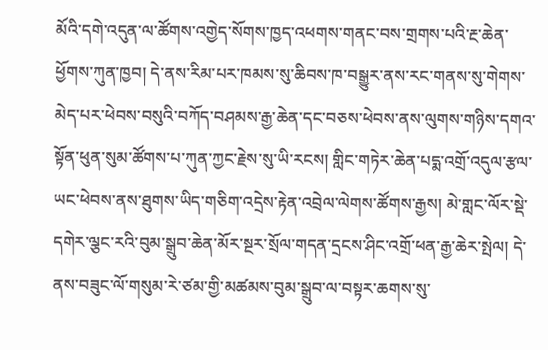མོའི་དགེ་འདུན་ལ་ཚོགས་འགྱེད་སོགས་ཁྱད་འཕགས་གནང་བས་གྲགས་པའི་རྔ་ཆེན་ཕྱོགས་ཀུན་ཁྱབ། དེ་ནས་རིམ་པར་ཁམས་སུ་ཆིབས་ཁ་བསྒྱུར་ནས་རང་གནས་སུ་གེགས་མེད་པར་ཕེབས་བསུའི་བཀོད་བཤམས་རྒྱ་ཆེན་དང་བཅས་ཕེབས་ནས་ལུགས་གཉིས་དགའ་སྟོན་ཕུན་སུམ་ཚོགས་པ་ཀུན་ཀྱང་རྗེས་སུ་ཡི་རངས། གླིང་གཏེར་ཆེན་པདྨ་འགྲོ་འདུལ་རྩལ་ཡང་ཕེབས་ནས་ཐུགས་ཡིད་གཅིག་འདྲེས་རྟེན་འབྲེལ་ལེགས་ཚོགས་རྒྱས། མེ་གླང་ལོར་སྡེ་དགེར་ལྕང་རའི་བུམ་སྒྲུབ་ཆེན་མོར་སྔར་སྲོལ་གདན་དྲངས་ཤིང་འགྲོ་ཕན་རྒྱ་ཆེར་སྤེལ། དེ་ནས་བཟུང་ལོ་གསུམ་རེ་ཙམ་གྱི་མཚམས་བུམ་སྒྲུབ་ལ་བསྟར་ཆགས་སུ་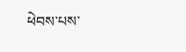ཕེབས་པས་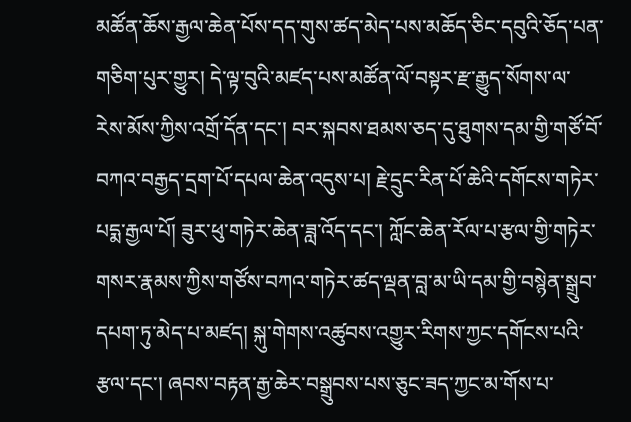མཚོན་ཆོས་རྒྱལ་ཆེན་པོས་དད་གུས་ཚད་མེད་པས་མཆོད་ཅིང་དབུའི་ཅོད་པན་གཅིག་པུར་གྱུར། དེ་ལྟ་བུའི་མཛད་པས་མཚོན་ལོ་བསྟར་རྫ་རྒྱུད་སོགས་ལ་རེས་མོས་ཀྱིས་འགྲོ་དོན་དང་། བར་སྐབས་ཐམས་ཅད་དུ་ཐུགས་དམ་གྱི་གཙོ་བོ་བཀའ་བརྒྱད་དྲག་པོ་དཔལ་ཆེན་འདུས་པ། རྗེ་དྲུང་རིན་པོ་ཆེའི་དགོངས་གཏེར་པདྨ་རྒྱལ་པོ། ཟུར་ཕུ་གཏེར་ཆེན་ཟླ་འོད་དང་། ཀློང་ཆེན་རོལ་པ་རྩལ་གྱི་གཏེར་གསར་རྣམས་ཀྱིས་གཙོས་བཀའ་གཏེར་ཚད་ལྡན་བླ་མ་ཡི་དམ་གྱི་བསྙེན་སྒྲུབ་དཔག་ཏུ་མེད་པ་མཛད། སྐུ་གེགས་འཚུབས་འགྱུར་རིགས་ཀྱང་དགོངས་པའི་རྩལ་དང་། ཞབས་བརྟན་རྒྱ་ཆེར་བསྒྲུབས་པས་ཅུང་ཟད་ཀྱང་མ་གོས་པ་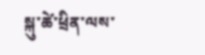སྐུ་ཚེ་ཕྲིན་ལས་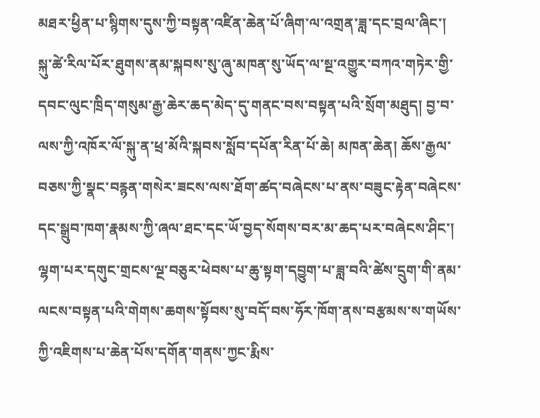མཐར་ཕྱིན་པ་སྙིགས་དུས་ཀྱི་བསྟན་འཛིན་ཆེན་པོ་ཞིག་ལ་འགྲན་ཟླ་དང་བྲལ་ཞིང་། སྐུ་ཚེ་རིལ་པོར་ཐུགས་ནམ་སྐབས་སུ་ཞུ་མཁན་སུ་ཡོད་ལ་སྔ་འགྱུར་བཀའ་གཏེར་གྱི་དབང་ལུང་ཁྲིད་གསུམ་རྒྱ་ཆེར་ཆད་མེད་དུ་གནང་བས་བསྟན་པའི་སྲོག་མཐུད། བྱ་བ་ལས་ཀྱི་འཁོར་ལོ་སྐུ་ན་ཕྲ་མོའི་སྐབས་སློབ་དཔོན་རིན་པོ་ཆེ། མཁན་ཆེན། ཆོས་རྒྱལ་བཅས་ཀྱི་སྣང་བརྙན་གསེར་ཟངས་ལས་ཐོག་ཚད་བཞེངས་པ་ནས་བཟུང་རྟེན་བཞེངས་དང་སྒྲུབ་ཁག་རྣམས་ཀྱི་ཞལ་ཐང་དང་ཡོ་བྱད་སོགས་བར་མ་ཆད་པར་བཞེངས་ཤིང་། ལྷག་པར་དགུང་གྲངས་ལྔ་བཅུར་ཕེབས་པ་ཆུ་སྟག་དབྱུག་པ་ཟླ་བའི་ཚེས་དྲུག་གི་ནམ་ལངས་བསྟན་པའི་གེགས་ཆགས་སྟོབས་སུ་བདོ་བས་ཧོར་ཁོག་ནས་བརྩམས་ས་གཡོས་ཀྱི་འཇིགས་པ་ཆེན་པོས་དགོན་གནས་ཀྱང་རྨིས་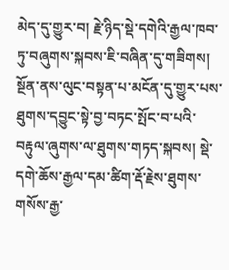མེད་དུ་གྱུར་བ། རྗེ་ཉིད་སྡེ་དགེའི་རྒྱལ་ཁབ་ཏུ་བཞུགས་སྐབས་ཇི་བཞིན་དུ་གཟིགས། སྔོན་ནས་ལུང་བསྟན་པ་མངོན་དུ་གྱུར་པས་ཐུགས་དབྱུང་སྟེ་བྱ་བཏང་སྤོང་བ་པའི་བརྟུལ་ཞུགས་ལ་ཐུགས་གཏད་སྐབས། སྡེ་དགེ་ཆོས་རྒྱལ་དམ་ཚིག་རྡོ་རྗེས་ཐུགས་གསོས་རྒྱ་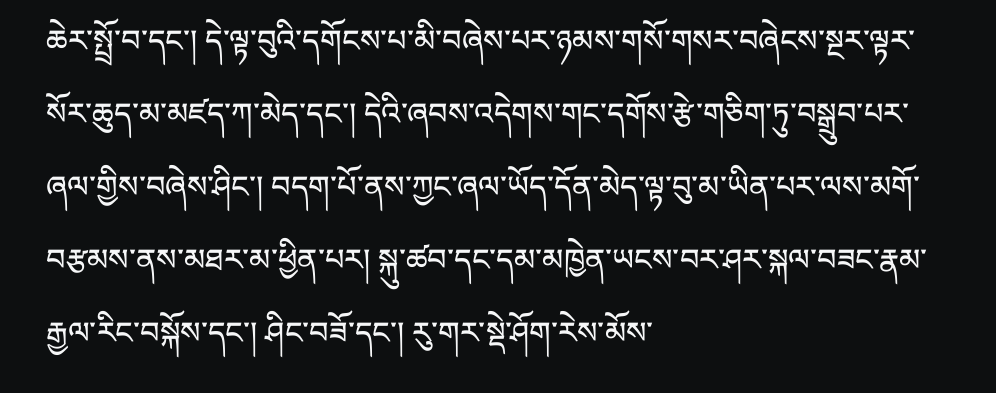ཆེར་སྤྲོ་བ་དང་། དེ་ལྟ་བུའི་དགོངས་པ་མི་བཞེས་པར་ཉམས་གསོ་གསར་བཞེངས་སྔར་ལྟར་སོར་ཆུད་མ་མཛད་ཀ་མེད་དང་། དེའི་ཞབས་འདེགས་གང་དགོས་རྩེ་གཅིག་ཏུ་བསྒྲུབ་པར་ཞལ་གྱིས་བཞེས་ཤིང་། བདག་པོ་ནས་ཀྱང་ཞལ་ཡོད་དོན་མེད་ལྟ་བུ་མ་ཡིན་པར་ལས་མགོ་བརྩམས་ནས་མཐར་མ་ཕྱིན་པར། སྐུ་ཚབ་དང་དམ་མཁྱེན་ཡངས་བར་ཤར་སྐལ་བཟང་རྣམ་རྒྱལ་རིང་བསྐོས་དང་། ཤིང་བཟོ་དང་། རུ་གར་སྡེ་ཤོག་རེས་མོས་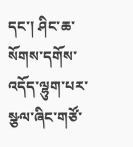དང་། ཤིང་ཆ་སོགས་དགོས་འདོད་ལྷུག་པར་སྩལ་ཞིང་གཙོ་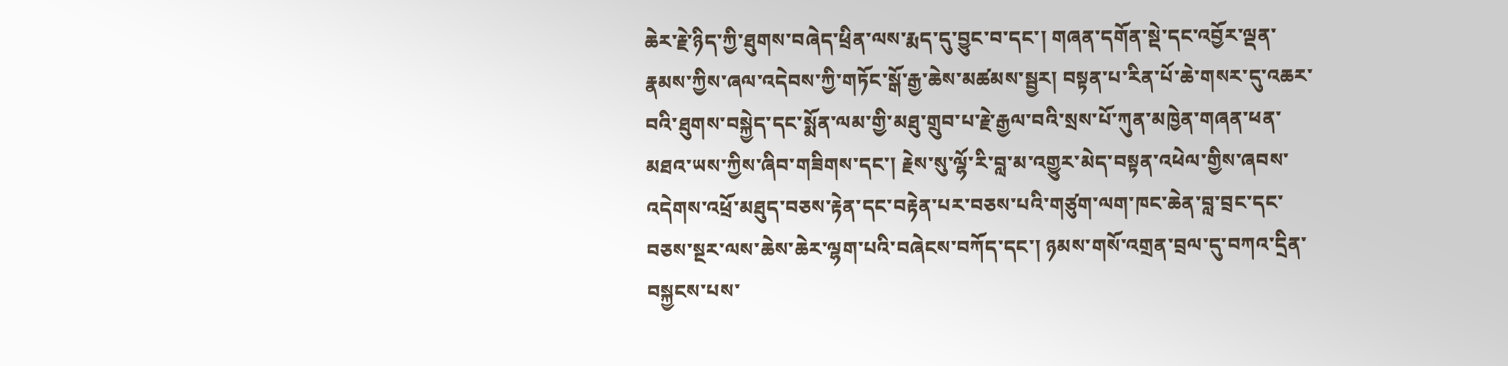ཆེར་རྗེ་ཉིད་ཀྱི་ཐུགས་བཞེད་ཕྲིན་ལས་རྨད་དུ་བྱུང་བ་དང་། གཞན་དགོན་སྡེ་དང་འབྱོར་ལྡན་རྣམས་ཀྱིས་ཞལ་འདེབས་ཀྱི་གཏོང་སྒོ་རྒྱ་ཆེས་མཚམས་སྦྱར། བསྟན་པ་རིན་པོ་ཆེ་གསར་དུ་འཆར་བའི་ཐུགས་བསྐྱེད་དང་སྨོན་ལམ་གྱི་མཐུ་གྲུབ་པ་རྗེ་རྒྱལ་བའི་སྲས་པོ་ཀུན་མཁྱེན་གཞན་ཕན་མཐའ་ཡས་ཀྱིས་ཞིབ་གཟིགས་དང་། རྗེས་སུ་ལྷོ་རི་བླ་མ་འགྱུར་མེད་བསྟན་འཕེལ་གྱིས་ཞབས་འདེགས་འཕྲོ་མཐུད་བཅས་རྟེན་དང་བརྟེན་པར་བཅས་པའི་གཙུག་ལག་ཁང་ཆེན་བླ་བྲང་དང་བཅས་སྔར་ལས་ཆེས་ཆེར་ལྷག་པའི་བཞེངས་བཀོད་དང་། ཉམས་གསོ་འགྲན་བྲལ་དུ་བཀའ་དྲིན་བསྐྱངས་པས་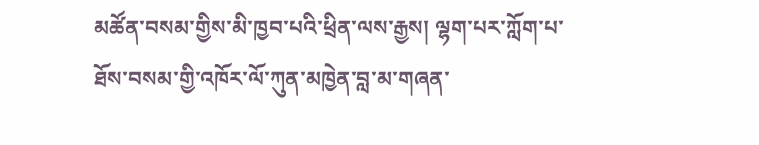མཚོན་བསམ་གྱིས་མི་ཁྱབ་པའི་ཕྲིན་ལས་རྒྱས། ལྷག་པར་ཀློག་པ་ཐོས་བསམ་གྱི་འཁོར་ལོ་ཀུན་མཁྱེན་བླ་མ་གཞན་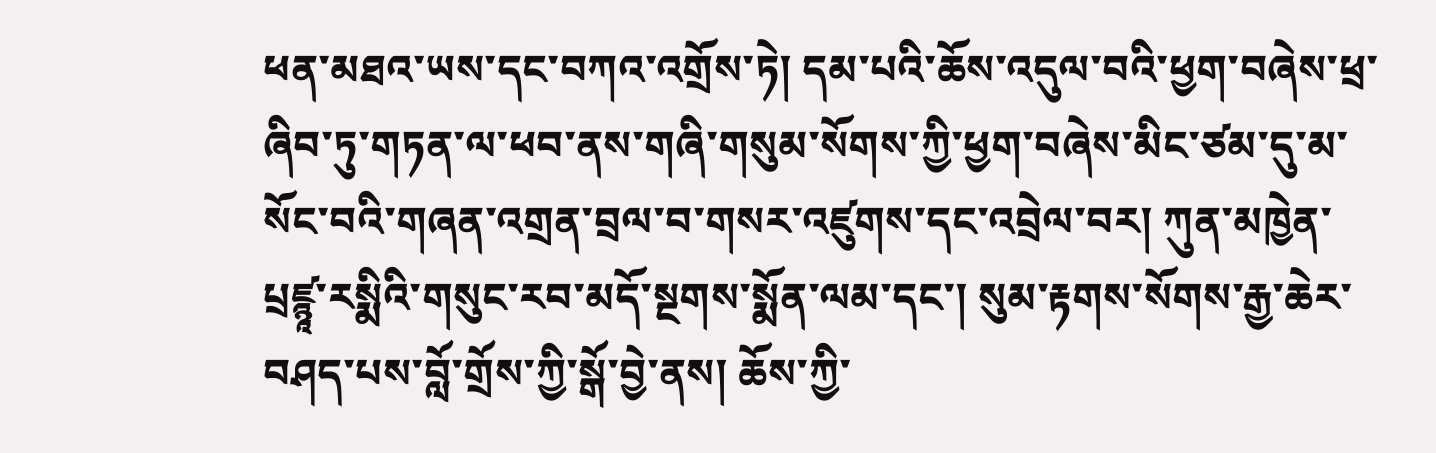ཕན་མཐའ་ཡས་དང་བཀའ་འགྲོས་ཏེ། དམ་པའི་ཆོས་འདུལ་བའི་ཕྱག་བཞེས་ཕྲ་ཞིབ་ཏུ་གཏན་ལ་ཕབ་ནས་གཞི་གསུམ་སོགས་ཀྱི་ཕྱག་བཞེས་མིང་ཙམ་དུ་མ་སོང་བའི་གཞན་འགྲན་བྲལ་བ་གསར་འཛུགས་དང་འབྲེལ་བར། ཀུན་མཁྱེན་པྲཛྙཱ་རསྨིའི་གསུང་རབ་མདོ་སྔགས་སྨོན་ལམ་དང་། སུམ་རྟགས་སོགས་རྒྱ་ཆེར་བཤད་པས་བློ་གྲོས་ཀྱི་སྒོ་བྱེ་ནས། ཆོས་ཀྱི་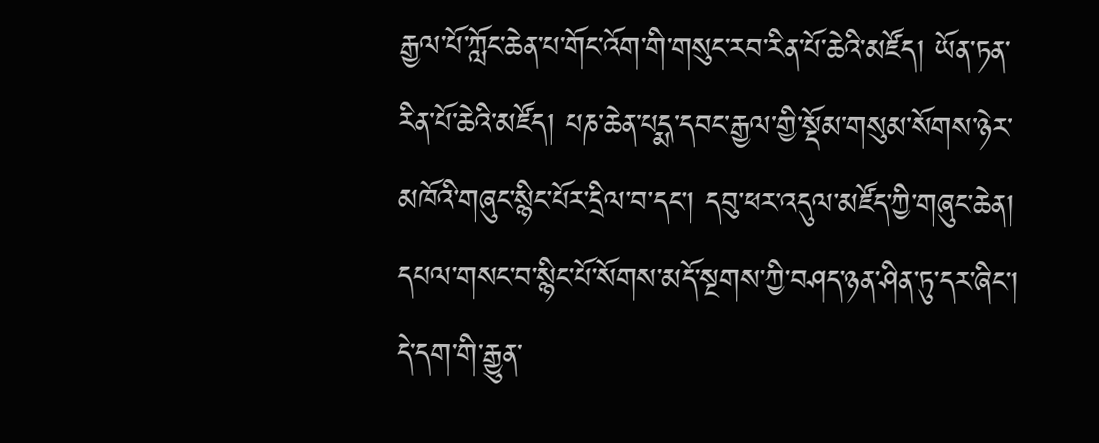རྒྱལ་པོ་ཀློང་ཆེན་པ་གོང་འོག་གི་གསུང་རབ་རིན་པོ་ཆེའི་མཛོད། ཡོན་ཏན་རིན་པོ་ཆེའི་མཛོད། པཎ་ཆེན་པདྨ་དབང་རྒྱལ་གྱི་སྡོམ་གསུམ་སོགས་ཉེར་མཁོའི་གཞུང་སྙིང་པོར་དྲིལ་བ་དང་། དབུ་ཕར་འདུལ་མཛོད་ཀྱི་གཞུང་ཆེན། དཔལ་གསང་བ་སྙིང་པོ་སོགས་མདོ་སྔགས་ཀྱི་བཤད་ཉན་ཤིན་ཏུ་དར་ཞིང་། དེ་དག་གི་རྒྱུན་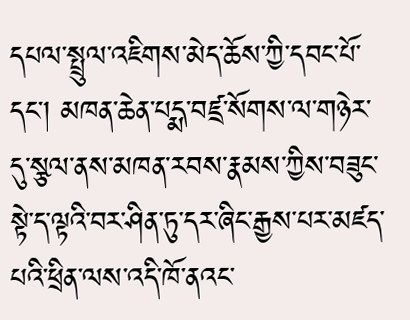དཔལ་སྤྲུལ་འཇིགས་མེད་ཆོས་ཀྱི་དབང་པོ་དང་། མཁན་ཆེན་པདྨ་བཛྲ་སོགས་ལ་གཉེར་དུ་སྩལ་ནས་མཁན་རབས་རྣམས་ཀྱིས་བཟུང་སྟེ་ད་ལྟའི་བར་ཤིན་ཏུ་དར་ཞིང་རྒྱས་པར་མཛད་པའི་ཕྲིན་ལས་འདི་ཁོ་ནའང་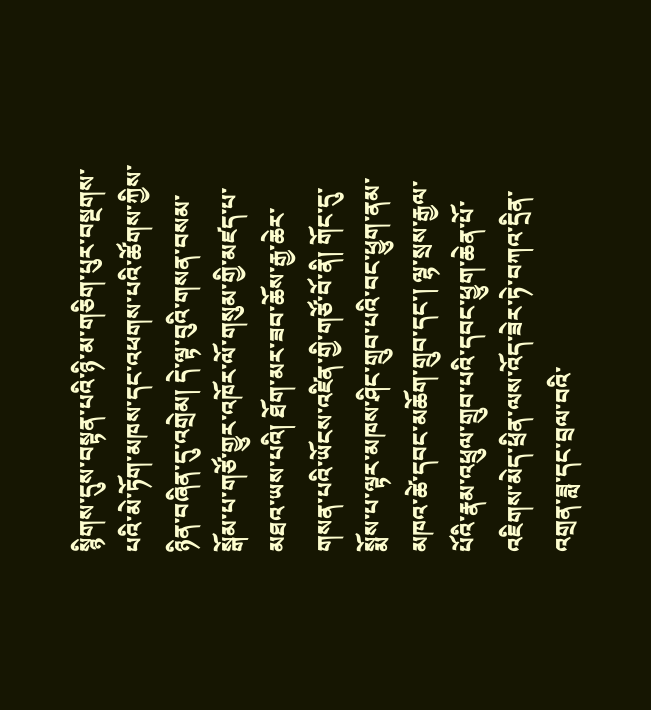སྙིགས་དུས་བསྟན་པའི་ཉི་མ་གཅིག་པུར་བསྔགས་པའི་མེ་ཏོག་མཁས་དང་འཕགས་པའི་ཚོགས་ཀྱིས་ཉིན་བཞིན་དུ་འགྲེམ། དེ་ལྟ་བུའི་གསན་བསམ་སྒོམ་པ་གཙོ་གྱུར་འཁོར་ལོ་གསུམ་གྱི་མཛད་པ་མཐའ་ཡས་པའི། ཐོག་མར་ཟབ་ཆོས་རྒྱ་ཆེར་གསན་པའི་ཡོངས་འཛིན་གྱི་གཙོ་བོ་ནི། གོང་དུ་སྨོས་པ་ལྟར་མཁས་ཤིང་གྲུབ་པའི་བང་ཕྱུག་ནམ་མཁའ་ཚེ་དབང་མཆོག་གྲུབ་དང་། ལྷ་སྲས་རྒྱལ་པོའི་རྣམ་འཕྲུལ་གྲུབ་པའི་དབང་ཕྱུག་ཆེན་པོ་འཇིགས་མེད་ཕྲིན་ལས་འོད་ཟེར་ཏེ་བཀའ་དྲིན་འགྲན་ཟླ་དང་བྲལ་བའི་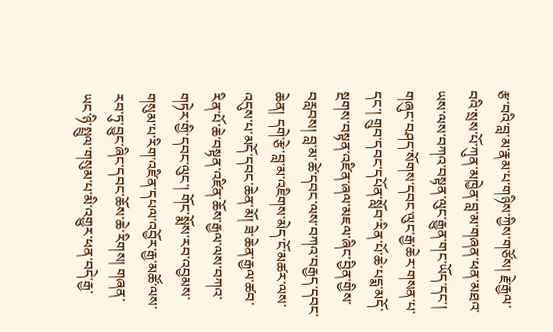རྩ་བའི་བླ་མ་རྣམ་པ་གཉིས་ཀྱིས་གཙོས། རྗེ་རྒྱལ་བའི་སྲས་པོ་ཀུན་མཁྱེན་བླ་མ་གཞན་ཕན་མཐའ་ཡས་ལས་བཀའ་བསྟན་ལུང་རྒྱུན་གང་ཡོད་དང་། གཞུང་བཤད་སོགས་དབང་ལུང་རྒྱ་ཆེར་གསན་པ་དང་། གྲུབ་དབང་དཔོན་སློབ་རིན་པོ་ཆེ་པདྨ་མདོ་སྔགས་བསྟན་འཛིན་ཞལ་མཇལ་ཞིང་བྱིན་གྱིས་བརླབས། བླ་མ་ཚེ་དབང་ལས་བཀའ་བརྒྱད་དབང་ཆེན། དགེ་རྩེ་བླ་མ་འཇིགས་མེད་ངོ་མཚར་ལས་འདུས་པ་མདོ་དབང་ཆེན་མོ། ཟེ་ཆེན་རྒྱལ་ཚབ་རིན་པོ་ཆེ་བསྟན་འཛིན་ཆོས་རྒྱལ་ལས་བཀའ་གཏེར་གྱི་དབང་ལུང་། གོང་སྨོས་རབ་འབྱམས་གསུམ་པ་རིག་འཛིན་དཔལ་འབྱོར་རྒྱ་མཚོ་ལས་རབ་ཏུ་བྱུང་ཞིང་དབང་ཆོས་ཆེ་རིགས། གཞན་ཡང་ཉི་སྤྲུལ་གསུམ་པ་མི་འགྱུར་ཕན་བདེ་རྒྱ་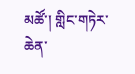མཚོ་། གླིང་གཏེར་ཆེན་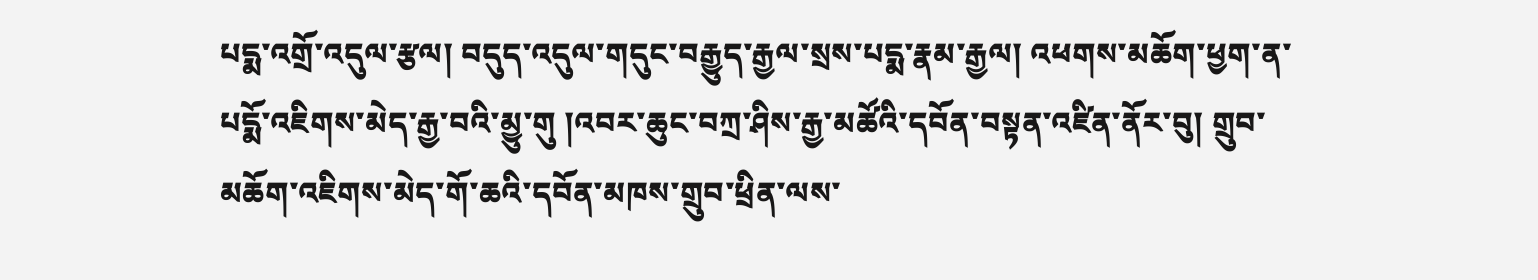པདྨ་འགྲོ་འདུལ་རྩལ། བདུད་འདུལ་གདུང་བརྒྱུད་རྒྱལ་སྲས་པདྨ་རྣམ་རྒྱལ། འཕགས་མཆོག་ཕྱག་ན་པདྨོ་འཇིགས་མེད་རྒྱ་བའི་མྱུ་གུ །འབར་ཆུང་བཀྲ་ཤིས་རྒྱ་མཚོའི་དབོན་བསྟན་འཛིན་ནོར་བུ། གྲུབ་མཆོག་འཇིགས་མེད་གོ་ཆའི་དབོན་མཁས་གྲུབ་ཕྲིན་ལས་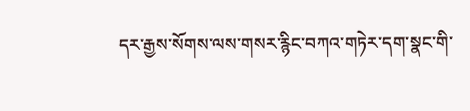དར་རྒྱས་སོགས་ལས་གསར་རྙིང་བཀའ་གཏེར་དག་སྣང་གི་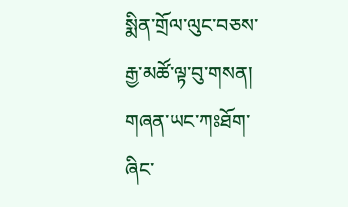སྨིན་གྲོལ་ལུང་བཅས་རྒྱ་མཚོ་ལྟ་བུ་གསན། གཞན་ཡང་ཀཿཐོག་ཞིང་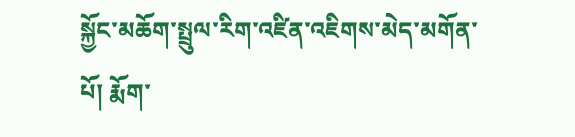སྐྱོང་མཆོག་སྤྲུལ་རིག་འཛིན་འཇིགས་མེད་མགོན་པོ། རྨོག་